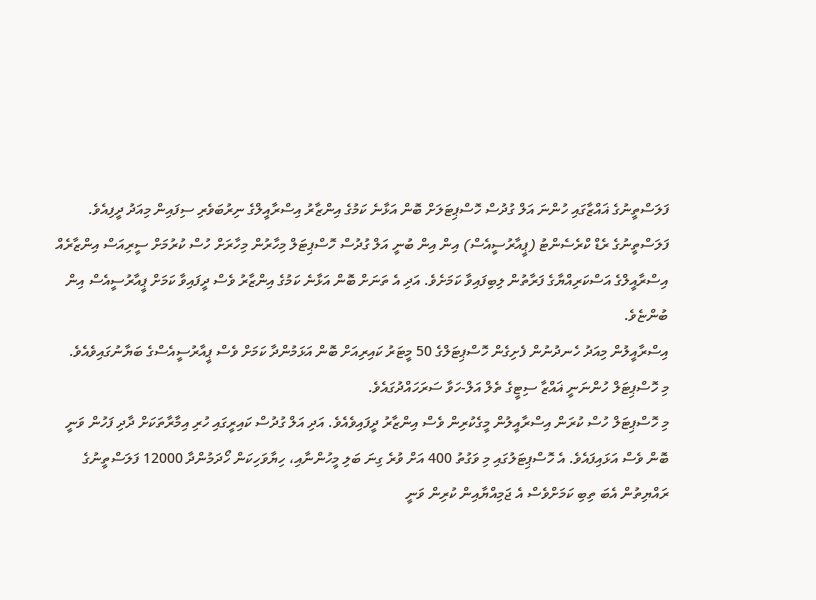ފަލަސްތީނުގެ ޣައްޒާގައި ހުންނަ އަލް ގުދުސް ހޮސްޕިޓަލަށް ބޮން އަޅާނެ ކަމުގެ އިންޒާރު އިސްރާއީލްގެ ނިރުބަވެރި ސިފައިން މިއަދު ދީފިއެވެ.
ފަލަސްތީނުގެ ރެޑް ކްރެސެންޓު (ޕީއާރުސީއެސް) އިން އިން ބުނީ އަލް ގުދުސް ހޮސްޕިޓަލް މިހާރުން މިހާރަށް ހުސް ކުރުމަށް ސީރިއަސް އިންޒާރެއް އިސްރާއީލްގެ އަސްކަރިއްޔާގެ ފަރާތުން ލިބިފައިވާ ކަމަށެވެ. އަދި އެ ތަނަށް ބޮން އަޅާނެ ކަމުގެ އިންޒާރު ވެސް ދީފައިވާ ކަމަށް ޕީއާރުސީއެސް އިން ބުންޏެވެ.
އިސްރާއީލުން މިއަދު ހެނދުނުން ފެށިގެން ހޮސްޕިޓަލްގެ 50 މީޓަރު ކައިރިއަށް ބޮން އަޅަމުންދާ ކަމަށް ވެސް ޕީއާރުސީއެސްގެ ބަޔާނުގައިވެއެވެ.
މި ހޮސްޕިޓަލް ހުންނަނީ ޣައްޒާ ސިޓީގެ ތެލް އަލް-ހަވާ ސަރަހައްދުގައެވެ.
މި ހޮސްޕިޓަލް ހުސް ކުރަން އިސްރާއީލުން މީގެކުރިން ވެސް އިންޒާރު ދީފައިވެއެވެ. އަދި އަލް ގުދުސް ކައިރީގައި ހުރި އިމާރާތަކަށް ދާދި ފަހުން ވަނީ ބޮން ވެސް އަޅައިފައެވެ. އެ ހޮސްޕިޓަލުގައި މި ވަގުތު 400 އަށް ވުރެ ގިނަ ބަލި މީހުންނާއި، ހިޔާވަހިކަން ހޯދަމުންދާ 12000 ފަލަސްތީނުގެ ރައްޔިތުން އެބަ ތިބި ކަމަށްވެސް އެ ޖަމިއްޔާއިން ކުރިން ވަނީ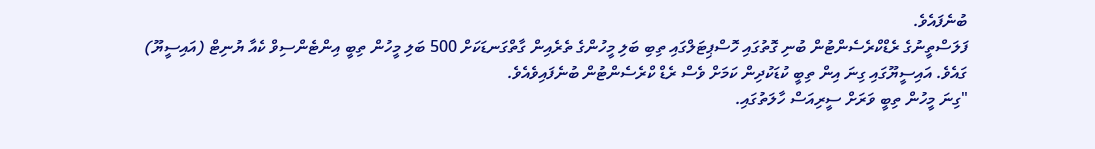ބުނެފައެވެ.
ފަލަސްތީނުގެ ރެޑްކްރެސެންޓުން ބުނި ގޮތުގައި ހޮސްޕިޓަލްގައި ތިބި ބަލި މީހުންގެ ތެރެއިން ގާތްގަނޑަކަށް 500 ބަލި މީހުން ތިބީ އިންޓެންސިވް ކެއާ ޔުނިޓް (އައިސީޔޫ) ގައެވެ. އައިސީޔޫގައި ގިނަ އިން ތިބީ ކުޑަކުދިން ކަމަށް ވެސް ރެޑް ކްރެސެންޓުން ބުނެފައިވެއެވެ.
"ގިނަ މީހުން ތިބީ ވަރަށް ސީރިއަސް ހާލަތުގައި.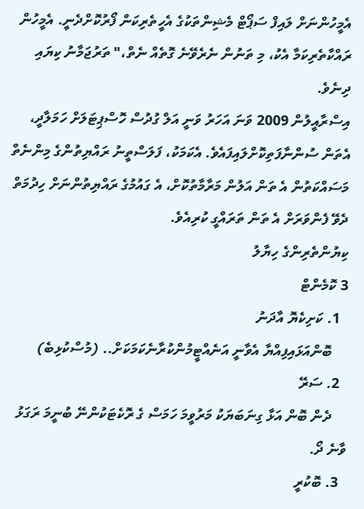އެމީހުންނަށް ލައިފް ސަޕޯޓް މެޝިންތަކުގެ އެހީތެރިކަން ފޯރުކޮށްދެނީ. އެމީހުން ރައްކާތެރިކަމާ އެކު، މި ތަނުން ނެރެވޭނެ ގޮތެއް ނެތް،" ތަރުޖަމާނު ކިޔައި ދިނެވެ.
އިސްރާއީލުން 2009 ވަނަ އަހަރު ވަނީ އަލް ގުދުސް ހޮސްޕިޓަލަށް ހަމަލާދީ، އެތަން ސުންނާފަތިކޮށްލައިފައެވެ. އެކަމަކު، ފަލަސްތީނު ރައްޔިތުންގެ މިންނެތް މަސައްކަތުން އެ ތަން އަލުން މަރާމާތުކޮށް، އެ ގައުމުގެ ރައްޔިތުންނަށް ހިދުމަތް ދެވޭ ފެންވަރަށް އެ ތަން ތަރައްގީ ކުރިއެވެ.
ކިޔުންތެރިންގެ ހިޔާލު
3 ކޮމެންޓް
  1. ކަށިކެޔޮ އާދަނު
    ބޮންއަޅައިފިއްޔާ އެވާނީ އަނެއްޓީމުންކުރާނެކަމަކަށް.. (މުސްކުޅިބެ)
  2. ސަރޭ
    ދެން ބޮން އަޅާ ގިނަބަޔަކު މަރުވީމަ ހަމަސް ގެ ރޮކެޓަކުންނޭ ބުނީމަ ރަގަޅު ވާނެ ދޯ.
  3. ބޮކުރީ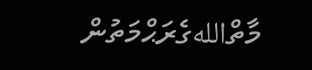މާތްاللهގެރަޙްމަތުން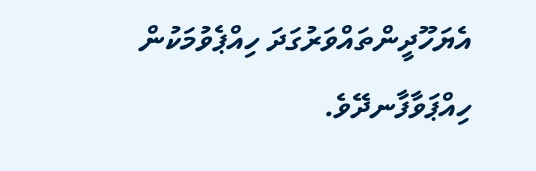އެޔަހޫދީންތައްވަރުގަދަ ހިއްޕެވުމަކުން ހިއްޕަވާފާނދޭވެ.